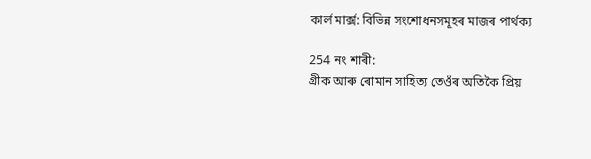কাৰ্ল মাৰ্ক্স: বিভিন্ন সংশোধনসমূহৰ মাজৰ পাৰ্থক্য

254 নং শাৰী:
গ্রীক আৰু ৰোমান সাহিত্য তেওঁৰ অতিকৈ প্রিয়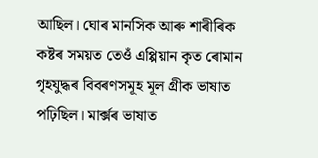আছিল। ঘোৰ মানসিক আৰু শাৰীৰিক কষ্টৰ সময়ত তেওঁ এপ্পিয়ান কৃত ৰোমান গৃহযুদ্ধৰ বিবৰণসমূহ মূল গ্রীক ভাষাত পঢ়িছিল। মার্ক্সৰ ভাষাত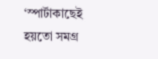‘স্পার্টাকাছেই হয়তো সমগ্র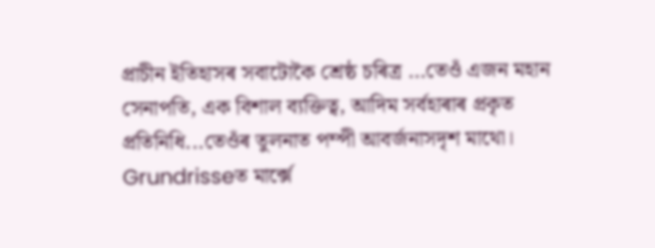প্রাচীন ইতিহাসৰ সবাটোকৈ শ্রেষ্ঠ চৰিত্র ...তেওঁ এজন মহান সেনাপতি, এক বিশাল ব্যক্তিত্ব, আদিম সর্বহাৰাৰ প্রকৃত প্রতিনিধি...তেওঁৰ তুলনাত পম্পী আবর্জনাসদৃশ মাথো। Grundrisseত মার্ক্সে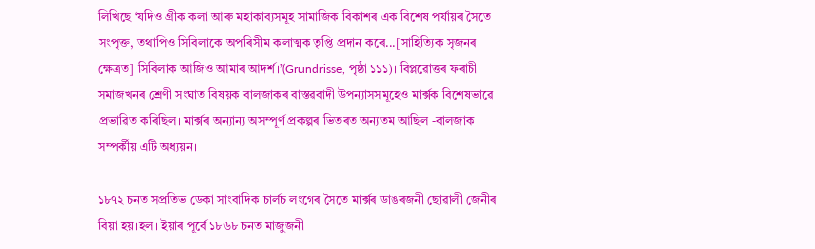লিখিছে ‘যদিও গ্রীক কলা আৰু মহাকাব্যসমূহ সামাজিক বিকাশৰ এক বিশেষ পর্যায়ৰ সৈতে সংপৃক্ত, তথাপিও সিবিলাকে অপৰিসীম কলাত্মক তৃপ্তি প্রদান কৰে...[সাহিত্যিক সৃজনৰ ক্ষেত্রত] সিবিলাক আজিও আমাৰ আদর্শ।’(Grundrisse, পৃষ্ঠা ১১১)। বিপ্লৱোত্তৰ ফৰাচী সমাজখনৰ শ্রেণী সংঘাত বিষয়ক বালজাকৰ বাস্তৱবাদী উপন্যাসসমূহেও মার্ক্সক বিশেষভাৱে প্রভাৱিত কৰিছিল। মার্ক্সৰ অন্যান্য অসম্পূর্ণ প্রকল্পৰ ভিতৰত অন্যতম আছিল -বালজাক সম্পর্কীয় এটি অধ্যয়ন।

১৮৭২ চনত সপ্রতিভ ডেকা সাংবাদিক চার্লচ লংগেৰ সৈতে মার্ক্সৰ ডাঙৰজনী ছোৱালী জেনীৰ বিয়া হয়।হল। ইয়াৰ পূর্বে ১৮৬৮ চনত মাজুজনী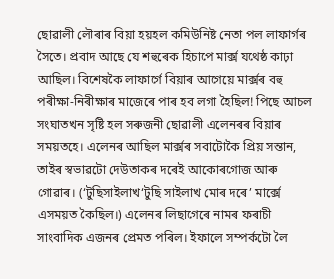ছোৱালী লৌৰাৰ বিয়া হয়হল কমিউনিষ্ট নেতা পল লাফার্গৰ সৈতে। প্রবাদ আছে যে শহুৰেক হিচাপে মার্ক্স যথেষ্ঠ কাঢ়া আছিল। বিশেষকৈ লাফার্গে বিয়াৰ আগেয়ে মার্ক্সৰ বহু পৰীক্ষা-নিৰীক্ষাৰ মাজেৰে পাৰ হব লগা হৈছিল! পিছে আচল সংঘাতখন সৃষ্টি হল সৰুজনী ছোৱালী এলেনৰৰ বিয়াৰ সময়তহে। এলেনৰ আছিল মার্ক্সৰ সবাটোকৈ প্রিয় সন্তান, তাইৰ স্বভাৱটো দেউতাকৰ দৰেই আকোৰগোজ আৰু গোৱাৰ। (‘টুছিসাইলাখ‘টুছি সাইলাখ মোৰ দৰে’ মার্ক্সে এসময়ত কৈছিল।) এলেনৰ লিছাগেৰে নামৰ ফৰাচী সাংবাদিক এজনৰ প্রেমত পৰিল। ইফালে সম্পর্কটো লৈ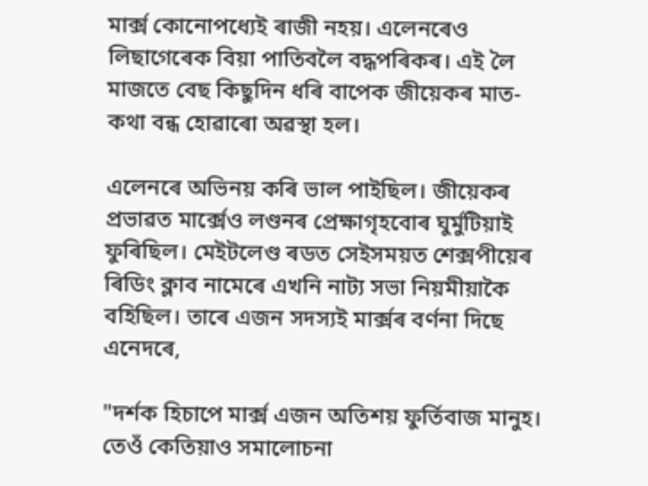মার্ক্স কোনোপধ্যেই ৰাজী নহয়। এলেনৰেও লিছাগেৰেক বিয়া পাতিবলৈ বদ্ধপৰিকৰ। এই লৈ মাজতে বেছ কিছুদিন ধৰি বাপেক জীয়েকৰ মাত-কথা বন্ধ হোৱাৰো অৱস্থা হল।

এলেনৰে অভিনয় কৰি ভাল পাইছিল। জীয়েকৰ প্রভাৱত মার্ক্সেও লণ্ডনৰ প্রেক্ষাগৃহবোৰ ঘুর্মুটিয়াই ফুৰিছিল। মেইটলেণ্ড ৰডত সেইসময়ত শেক্সপীয়েৰ ৰিডিং ক্লাব নামেৰে এখনি নাট্য সভা নিয়মীয়াকৈ বহিছিল। তাৰে এজন সদস্যই মার্ক্সৰ বর্ণনা দিছে এনেদৰে,

"দর্শক হিচাপে মার্ক্স এজন অতিশয় ফুর্তিবাজ মানুহ। তেওঁ কেতিয়াও সমালোচনা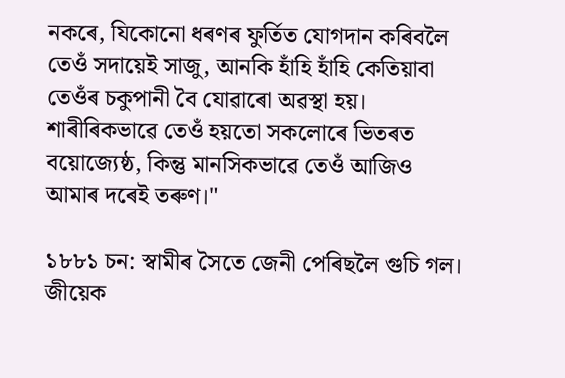নকৰে, যিকোনো ধৰণৰ ফুর্তিত যোগদান কৰিবলৈ তেওঁ সদায়েই সাজু, আনকি হাঁহি হাঁহি কেতিয়াবা তেওঁৰ চকুপানী বৈ যোৱাৰো অৱস্থা হয়। শাৰীৰিকভাৱে তেওঁ হয়তো সকলোৰে ভিতৰত বয়োজ্যেষ্ঠ, কিন্তু মানসিকভাৱে তেওঁ আজিও আমাৰ দৰেই তৰুণ।"

১৮৮১ চন: স্বামীৰ সৈতে জেনী পেৰিছলৈ গুচি গল। জীয়েক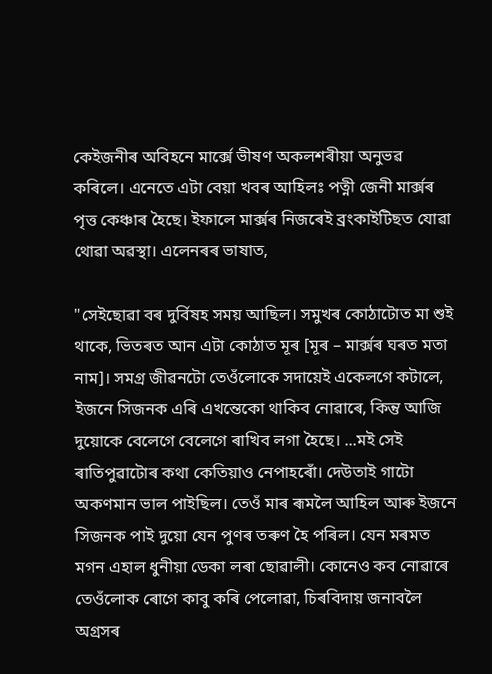কেইজনীৰ অবিহনে মার্ক্সে ভীষণ অকলশৰীয়া অনুভৱ কৰিলে। এনেতে এটা বেয়া খবৰ আহিলঃ পত্নী জেনী মার্ক্সৰ পৃত্ত কেঞ্চাৰ হৈছে। ইফালে মার্ক্সৰ নিজৰেই ব্রংকাইটিছত যোৱা থোৱা অৱস্থা। এলেনৰৰ ভাষাত,

"সেইছোৱা বৰ দুর্বিষহ সময় আছিল। সমুখৰ কোঠাটোত মা শুই থাকে, ভিতৰত আন এটা কোঠাত মূৰ [মূৰ – মার্ক্সৰ ঘৰত মতা নাম]। সমগ্র জীৱনটো তেওঁলোকে সদায়েই একেলগে কটালে, ইজনে সিজনক এৰি এখন্তেকো থাকিব নোৱাৰে, কিন্তু আজি দুয়োকে বেলেগে বেলেগে ৰাখিব লগা হৈছে। ...মই সেই ৰাতিপুৱাটোৰ কথা কেতিয়াও নেপাহৰোঁ। দেউতাই গাটো অকণমান ভাল পাইছিল। তেওঁ মাৰ ৰূমলৈ আহিল আৰু ইজনে সিজনক পাই দুয়ো যেন পুণৰ তৰুণ হৈ পৰিল। যেন মৰমত মগন এহাল ধুনীয়া ডেকা লৰা ছোৱালী। কোনেও কব নোৱাৰে তেওঁলোক ৰোগে কাবু কৰি পেলোৱা, চিৰবিদায় জনাবলৈ অগ্রসৰ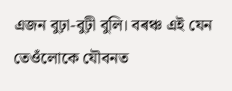এজন বুঢ়া-বুঢ়ী বুলি। বৰঞ্চ এই যেন তেওঁলোকে যৌবনত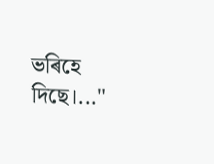ভৰিহে দিছে।..."